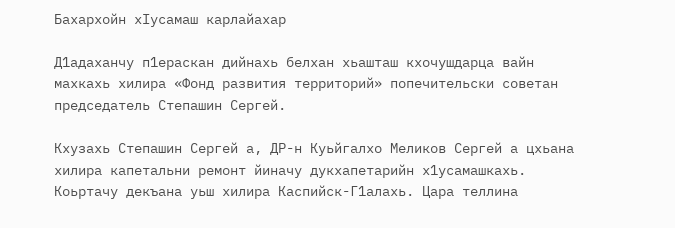Бахархойн хIусамаш карлайахар

Д1адаханчу п1ераскан дийнахь белхан хьашташ кхочушдарца вайн махкахь хилира «Фонд развития территорий» попечительски советан председатель Степашин Сергей.

Кхузахь Степашин Сергей а, ДР-н Куьйгалхо Меликов Сергей а цхьана хилира капетальни ремонт йиначу дукхапетарийн х1усамашкахь. Коьртачу декъана уьш хилира Каспийск-Г1алахь. Цара теллина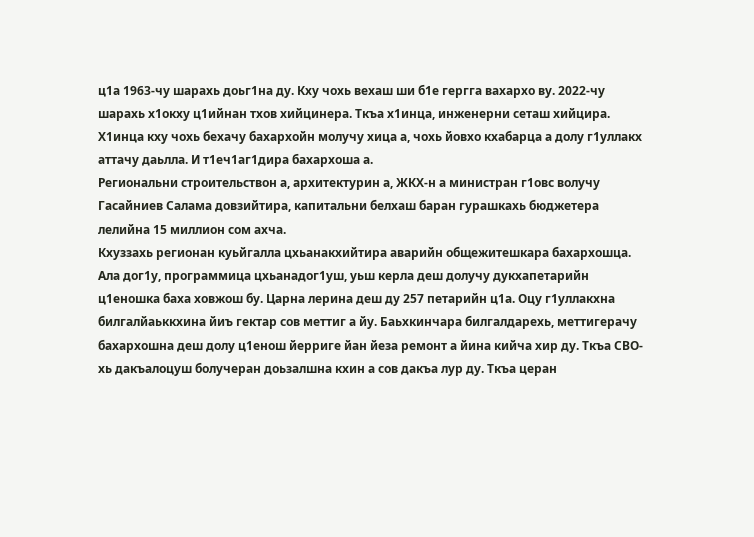ц1а 1963-чу шарахь доьг1на ду. Кху чохь вехаш ши б1е гергга вахархо ву. 2022-чу шарахь х1окху ц1ийнан тхов хийцинера. Ткъа х1инца, инженерни сеташ хийцира. Х1инца кху чохь бехачу бахархойн молучу хица а, чохь йовхо кхабарца а долу г1уллакх аттачу даьлла. И т1еч1аг1дира бахархоша а.
Региональни строительствон а, архитектурин а, ЖКХ-н а министран г1овс волучу Гасайниев Салама довзийтира, капитальни белхаш баран гурашкахь бюджетера лелийна 15 миллион сом ахча.
Кхуззахь регионан куьйгалла цхьанакхийтира аварийн общежитешкара бахархошца. Ала дог1у, программица цхьанадог1уш, уьш керла деш долучу дукхапетарийн ц1еношка баха ховжош бу. Царна лерина деш ду 257 петарийн ц1а. Оцу г1уллакхна билгалйаьккхина йиъ гектар сов меттиг а йу. Баьхкинчара билгалдарехь, меттигерачу бахархошна деш долу ц1енош йерриге йан йеза ремонт а йина кийча хир ду. Ткъа СВО-хь дакъалоцуш болучеран доьзалшна кхин а сов дакъа лур ду. Ткъа церан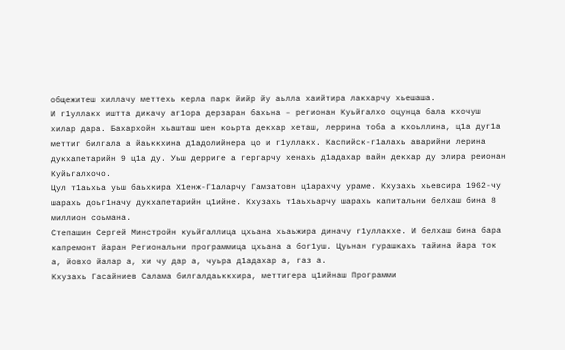общежитеш хиллачу меттехь керла парк йийр йу аьлла хаийтира лакхарчу хьешаша.
И г1уллакх иштта дикачу аг1ора дерзаран бахьна – регионан Куьйгалхо оцунца бала кхочуш хилар дара. Бахархойн хьашташ шен коьрта декхар хеташ, леррина тоба а кхоьллина, ц1а дуг1а меттиг билгала а йаьккхина д1адолийнера цо и г1уллакх. Каспийск-г1алахь аварийни лерина дукхапетарийн 9 ц1а ду. Уьш дерриге а гергарчу хенахь д1адахар вайн декхар ду элира реионан Куйьгалхочо.
Цул т1аьхьа уьш баьхкира Х1енж-Г1аларчу Гамзатовн ц1арахчу ураме. Кхузахь хьевсира 1962-чу шарахь доьг1начу дукхапетарийн ц1ийне. Кхузахь т1аьхьарчу шарахь капитальни белхаш бина 8 миллион соьмана.
Степашин Сергей Минстройн куьйгаллица цхьана хьаьжира диначу г1уллакхе. И белхаш бина бара капремонт йаран Региональни программица цхьана а бог1уш. Цуьнан гурашкахь тайина йара ток а, йовхо йалар а, хи чу дар а, чуьра д1адахар а, газ а.
Кхузахь Гасайниев Салама билгалдаьккхира, меттигера ц1ийнаш Программи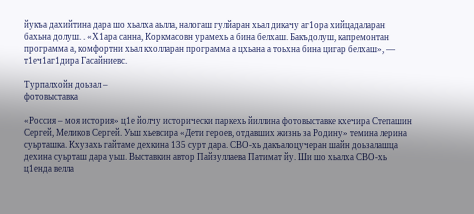йукъа дахийтина дара шо хьалха аьлла, налогаш гулйаран хьал дикачу аг1ора хийцадаларан бахьна долуш. . «Х1ара санна, Коркмасовн урамехь а бина белхаш. Бакъдолуш, капремонтан программа а, комфортни хьал кхолларан программа а цхьана а тоьхна бина цигар белхаш», — т1еч1аг1дира Гасайниевс.

Турпалхойн доьзал –
фотовыставка

«Россия – моя история» ц1е йолчу исторически паркехь йиллина фотовыставке кхечира Степашин Сергей, Меликов Сергей. Уьш хьевсира «Дети героев, отдавших жизнь за Родину» темина лерина суьрташка. Кхузахь гайтаме дехкина 135 сурт дара. СВО-хь дакъалоцучеран шайн доьзалашца дехина суьрташ дара уьш. Выставкин автор Пайзуллаева Патимат йу. Ши шо хьалха СВО-хь ц1енда велла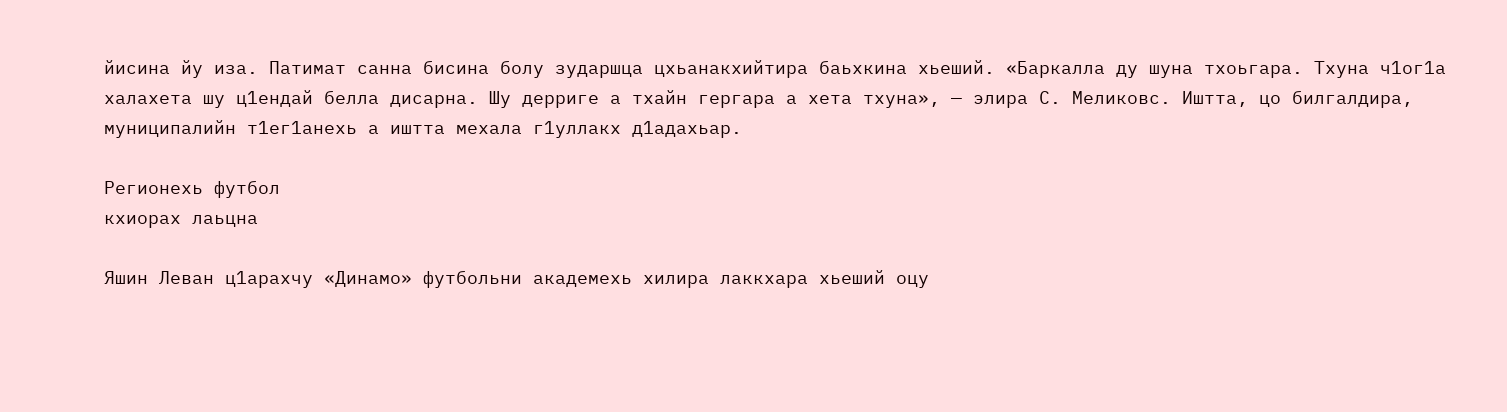йисина йу иза. Патимат санна бисина болу зударшца цхьанакхийтира баьхкина хьеший. «Баркалла ду шуна тхоьгара. Тхуна ч1ог1а халахета шу ц1ендай белла дисарна. Шу дерриге а тхайн гергара а хета тхуна», — элира С. Меликовс. Иштта, цо билгалдира, муниципалийн т1ег1анехь а иштта мехала г1уллакх д1адахьар.

Регионехь футбол
кхиорах лаьцна

Яшин Леван ц1арахчу «Динамо» футбольни академехь хилира лаккхара хьеший оцу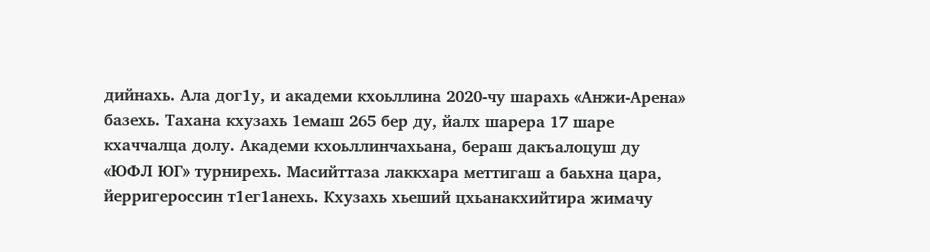дийнахь. Ала дог1у, и академи кхоьллина 2020-чу шарахь «Анжи-Арена» базехь. Тахана кхузахь 1емаш 265 бер ду, йалх шарера 17 шаре кхаччалца долу. Академи кхоьллинчахьана, бераш дакъалоцуш ду «ЮФЛ ЮГ» турнирехь. Масийттаза лаккхара меттигаш а баьхна цара, йерригероссин т1ег1анехь. Кхузахь хьеший цхьанакхийтира жимачу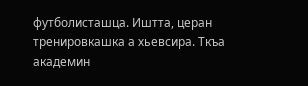футболисташца. Иштта, церан тренировкашка а хьевсира. Ткъа академин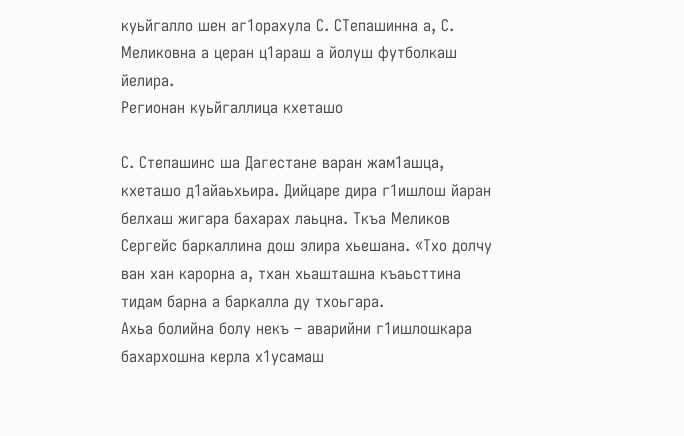куьйгалло шен аг1орахула С. СТепашинна а, С. Меликовна а церан ц1араш а йолуш футболкаш йелира.
Регионан куьйгаллица кхеташо

С. Степашинс ша Дагестане варан жам1ашца, кхеташо д1айаьхьира. Дийцаре дира г1ишлош йаран белхаш жигара бахарах лаьцна. Ткъа Меликов Сергейс баркаллина дош элира хьешана. «Тхо долчу ван хан карорна а, тхан хьашташна къаьсттина тидам барна а баркалла ду тхоьгара.
Ахьа болийна болу некъ – аварийни г1ишлошкара бахархошна керла х1усамаш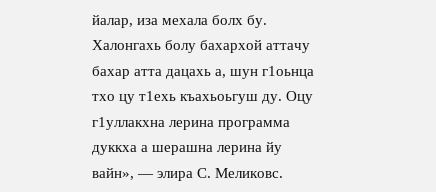йалар, иза мехала болх бу. Халонгахь болу бахархой аттачу бахар атта дацахь а, шун г1оьнца тхо цу т1ехь къахьоьгуш ду. Оцу г1уллакхна лерина программа дуккха а шерашна лерина йу вайн», — элира С. Меликовс.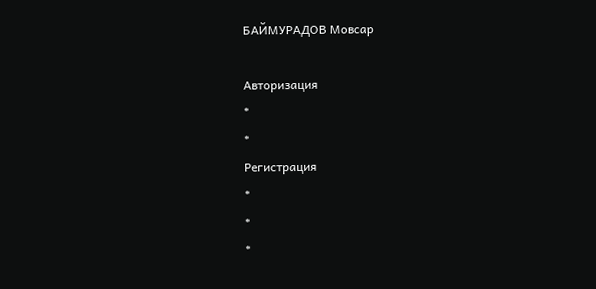БАЙМУРАДОВ Мовсар

Авторизация
*
*
Регистрация
*
*
*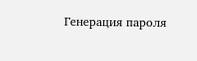Генерация пароля